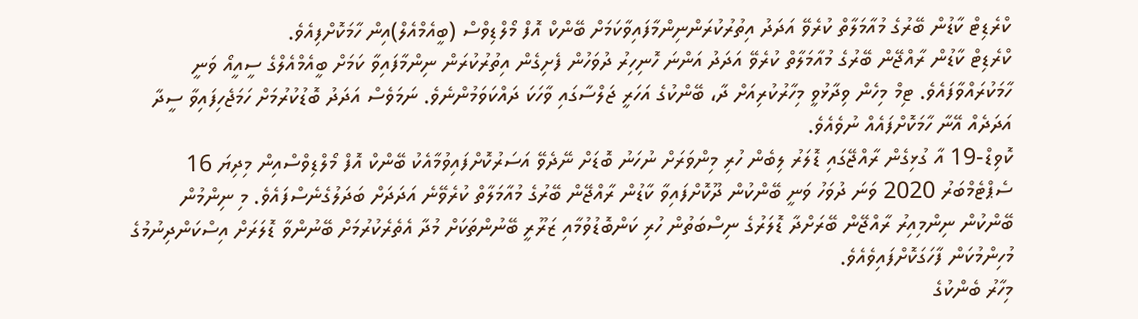ކްރެޑިޓް ކާޑުން ބޭރުގެ މުއާމަލާތް ކުރެވޭ އަދަދު އިތުރުކުރަންނިންމާފައިވާކަމަށް ބޭންކް އޮފް މޯލްޑިވްސް (ބީއެމްއެލް)އިން ހާމަކޮށްފިއެވެ.
ކްރެޑިޓް ކާޑުން ރާއްޖޭން ބޭރުގެ މުއާމަލާތް ކުރެވޭ އަދަދު އަންނަ ހޮނިހިރު ދުވަހުން ފެށިގެން އިތުރުކުރަން ނިންމާފައިވާ ކަމަށް ބީއެމްއެލްގެ ސީއީއޯ ވަނީ ހާމަކުރައްވާފައެވެ. ޓިމް މިހެން ވިދާޅުވީ މިހާރުކުރިއަށް ދާ، ބޭންކުގެ އަހަރީ ޖަލްސާގައި ވާހަކަ ދައްކަވަމުންނެވެ. ނަމަވެސް އަދަދު ބޮޑުކުރުމަށް ހަމަޖެހިފައިވާ ސީދާ އަދަދެއް އޭނާ ހާމަކޮށްފައެއް ނުވެއެވެ.
ކޮވިޑް-19 އާ ގުޅިގެން ރާއްޖޭގައި ޑޮލަރު ލިބެން ހުރި މިންވަރަށް ނުހަނު ބޮޑަށް ނޭދެވޭ އަސަރުކޮށްފައިވުމާއެކު ބޭންކް އޮފް މޯލްޑިވްސްއިން މިދިޔަ 16 ސެޕްޓެމްބަރު 2020 ވަނަ ދުވަހު ވަނީ ބޭންކުން ދޫކޮށްފައިވާ ކާޑުން ރާއްޖޭން ބޭރުގެ މުއާމަލާތް ކުރެވޭނެ އަދަދަށް ބަދަލުގެނެސްފައެވެ. މި ނިންމުން ބޭންކުން ނިންމިއިރު ރާއްޖޭން ބޭރަށްދާ ޑޮލަރުގެ ނިސްބަތުން ހުރި ކަންބޮޑުވުމާއި ޒަރޫރީ ބޭނުންތަކަށް މުދާ އެތެރެކުރުމަށް ބޭނުންވާ ޑޮލަރަށް އިސްކަންދިނުމުގެ މުހިންމުކަން ފާހަގަކޮށްފައިވެއެވެ.
މިހާރު ބެންކުގެ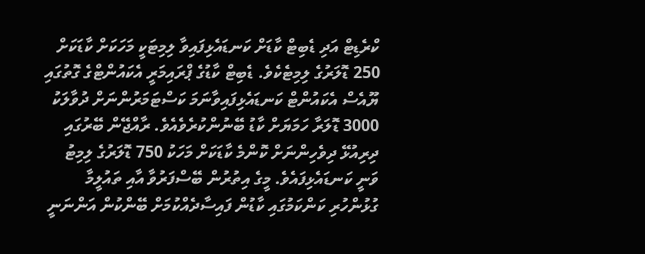ކްރެޑިޓް އަދި ޑެބިޓް ކާޑަށް ކަނޑައެޅިފައިވާ ލިމިޓަކީ މަހަކަށް ކާޑަކަށް 250 ޑޮލަރުގެ ލިމިޓެކެވެ. ޑެބިޓް ކާޑުގެ ޕްރައިމަރީ އެކައުންޓްގެ ގޮތުގައި ޔޫއެސް އެކައުންޓް ކަނޑައެޅިފައިވާނަމަ ކަސްޓަމަރުންނަށް ދުވާލަކު 3000 ޑޮލަރާ ހަމަޔަށް ކާޑު ބޭނުންކުރެވެއެވެ. ރާއްޖޭން ބޭރުގައި ދިރިއުޅޭ ދިވެހިންނަށް ކޮންމެ ކާޑަކަށް މަހަކު 750 ޑޮލަރުގެ ލިމިޓު ވަނީ ކަނޑައެޅިފައެވެ. މީގެ އިތުރުން ބޭސްފަރުވާ އާއި ތައުލީމާ ގުޅުންހުރި ކަންކަމުގައި ކާޑުން ފައިސާދެއްކުމަށް ބޭންކުން އަންނަނީ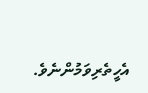އެހީތެރިވަމުންނެވެ.